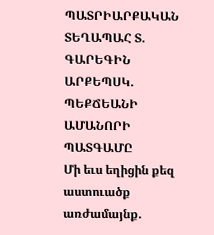ՊԱՏՐԻԱՐՔԱԿԱՆ ՏԵՂԱՊԱՀ Տ. ԳԱՐԵԳԻՆ ԱՐՔԵՊՍԿ. ՊԵՔՃԵԱՆԻ ԱՄԱՆՈՐԻ ՊԱՏԳԱՄԸ
Մի եւս եղիցին քեզ աստուածք առժամայնք.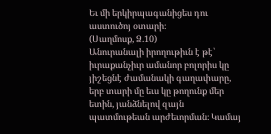Եւ մի երկիրպագանիցես դու աստուծոյ օտարի։
(Սաղմոսք, Ձ.10)
Անուրանալի իրողութիւն է թէ՝ իւրաքանչիւր ամանոր բոլորիս կը յիշեցնէ ժամանակի գաղափարը, երբ տարի մը եւս կը թողունք մեր ետին, յանձնելով զայն պատմութեան արժեւորման։ Կամայ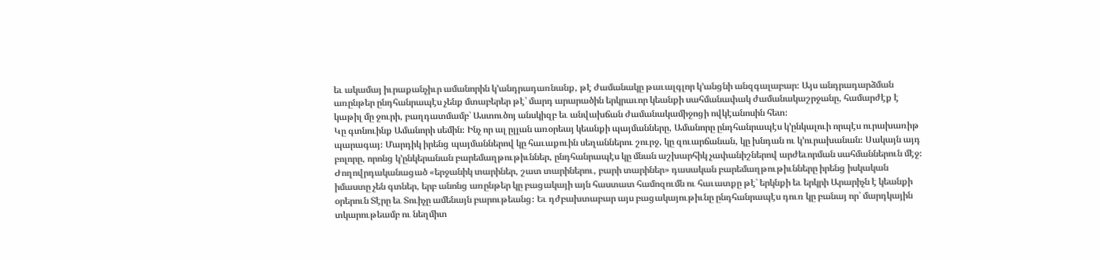եւ ակամայ իւրաքանչիւր ամանորին կ՚անդրադառնանք, թէ ժամանակը թաւալգլոր կ՚անցնի անզգալաբար։ Այս անդրադարձման առընթեր ընդհանրապէս չենք մտաբերեր թէ՝ մարդ արարածին երկրաւոր կեանքի սահմանափակ ժամանակաշրջանը, համարժէք է կաթիլ մը ջուրի, բաղդատմամբ՝ Աստուծոյ անսկիզբ եւ անվախճան ժամանակամիջոցի ովկէանոսին հետ։
Կը գտնուինք Ամանորի սեմին։ Ինչ որ ալ ըլլան առօրեայ կեանքի պայմանները, Ամանորը ընդհանրապէս կ՚ընկալուի որպէս ուրախառիթ պարագայ։ Մարդիկ իրենց պայմաններով կը հաւաքուին սեղաններու շուրջ, կը զուարճանան, կը խնդան ու կ՚ուրախանան։ Սակայն այդ բոլորը, որոնց կ՚ընկերանան բարեմաղթութիւններ, ընդհանրապէս կը մնան աշխարհիկ չափանիշներով արժեւորման սահմաններուն մէջ։ Ժողովրդականացած «երջանիկ տարիներ, շատ տարիներու, բարի տարիներ» դասական բարեմաղթութիւնները իրենց իսկական իմաստը չեն գտներ, երբ անոնց առընթեր կը բացակայի այն հաստատ համոզումն ու հաւատքը թէ՝ երկնքի եւ երկրի Արարիչն է կեանքի օրերուն Տէրը եւ Տուիչը ամենայն բարութեանց։ Եւ դժբախտաբար այս բացակայութիւնը ընդհանրապէս դուռ կը բանայ որ՝ մարդկային տկարութեամբ ու նեղմիտ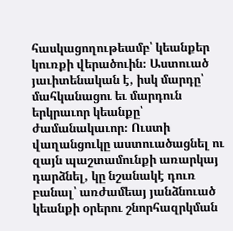հասկացողութեամբ՝ կեանքեր կուռքի վերածուին։ Աստուած յաւիտենական է, իսկ մարդը՝ մահկանացու եւ մարդուն երկրաւոր կեանքը՝ ժամանակաւոր։ Ուստի վաղանցուկը աստուածացնել ու զայն պաշտամունքի առարկայ դարձնել, կը նշանակէ դուռ բանալ՝ առժամեայ յանձնուած կեանքի օրերու շնորհազրկման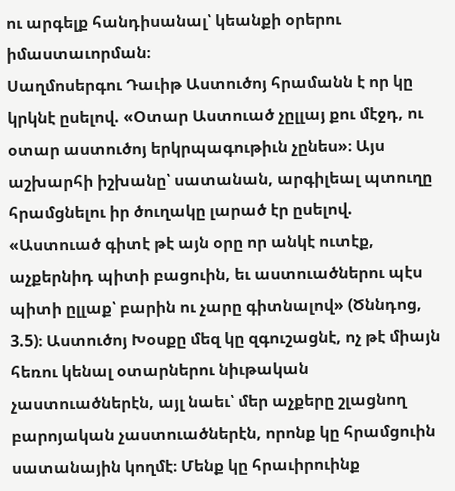ու արգելք հանդիսանալ՝ կեանքի օրերու իմաստաւորման։
Սաղմոսերգու Դաւիթ Աստուծոյ հրամանն է որ կը կրկնէ ըսելով. «Օտար Աստուած չըլլայ քու մէջդ, ու օտար աստուծոյ երկրպագութիւն չընես»։ Այս աշխարհի իշխանը՝ սատանան, արգիլեալ պտուղը հրամցնելու իր ծուղակը լարած էր ըսելով. «Աստուած գիտէ թէ այն օրը որ անկէ ուտէք, աչքերնիդ պիտի բացուին, եւ աստուածներու պէս պիտի ըլլաք՝ բարին ու չարը գիտնալով» (Ծննդոց, 3.5)։ Աստուծոյ Խօսքը մեզ կը զգուշացնէ, ոչ թէ միայն հեռու կենալ օտարներու նիւթական չաստուածներէն, այլ նաեւ՝ մեր աչքերը շլացնող բարոյական չաստուածներէն, որոնք կը հրամցուին սատանային կողմէ։ Մենք կը հրաւիրուինք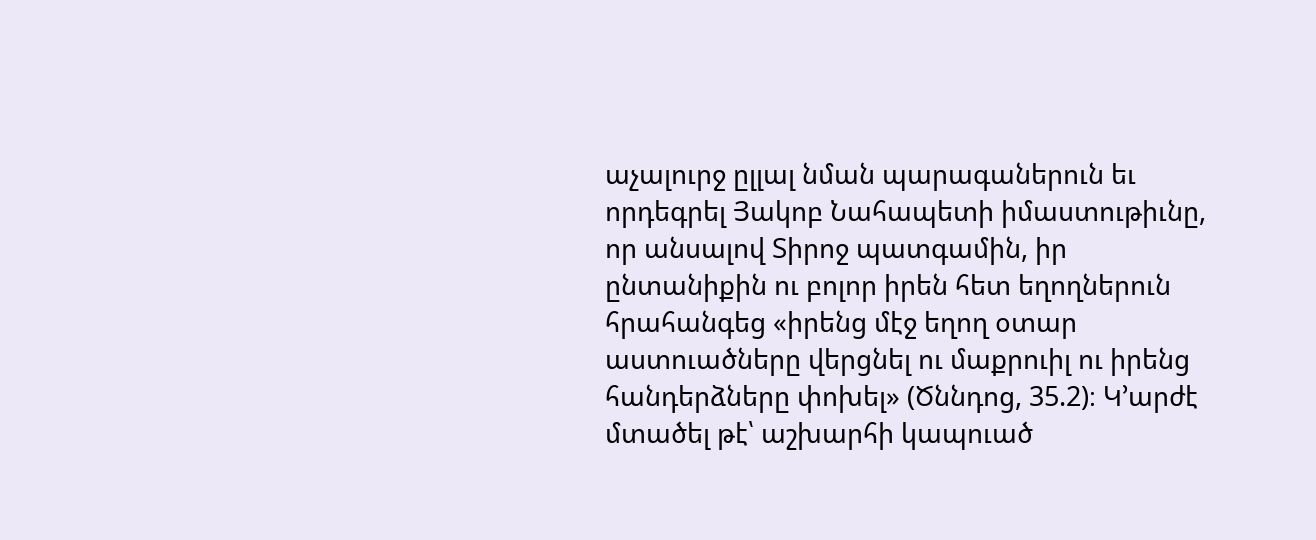աչալուրջ ըլլալ նման պարագաներուն եւ որդեգրել Յակոբ Նահապետի իմաստութիւնը, որ անսալով Տիրոջ պատգամին, իր ընտանիքին ու բոլոր իրեն հետ եղողներուն հրահանգեց «իրենց մէջ եղող օտար աստուածները վերցնել ու մաքրուիլ ու իրենց հանդերձները փոխել» (Ծննդոց, 35.2)։ Կ՚արժէ մտածել թէ՝ աշխարհի կապուած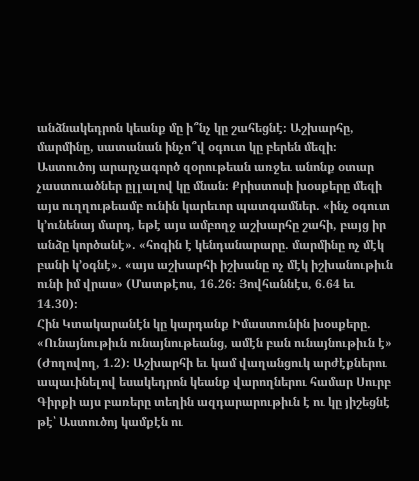անձնակեդրոն կեանք մը ի՞նչ կը շահեցնէ։ Աշխարհը, մարմինը, սատանան ինչո՞վ օգուտ կը բերեն մեզի։ Աստուծոյ արարչագործ զօրութեան առջեւ անոնք օտար չաստուածներ ըլլալով կը մնան։ Քրիստոսի խօսքերը մեզի այս ուղղութեամբ ունին կարեւոր պատգամներ. «ինչ օգուտ կ՚ունենայ մարդ, եթէ այս ամբողջ աշխարհը շահի, բայց իր անձը կործանէ». «հոգին է կենդանարարը. մարմինը ոչ մէկ բանի կ՚օգնէ». «այս աշխարհի իշխանը ոչ մէկ իշխանութիւն ունի իմ վրաս» (Մատթէոս, 16.26։ Յովհաննէս, 6.64 եւ 14.30)։
Հին Կտակարանէն կը կարդանք Իմաստունին խօսքերը. «Ունայնութիւն ունայնութեանց, ամէն բան ունայնութիւն է» (Ժողովող, 1.2)։ Աշխարհի եւ կամ վաղանցուկ արժէքներու ապաւինելով եսակեդրոն կեանք վարողներու համար Սուրբ Գիրքի այս բառերը տեղին ազդարարութիւն է ու կը յիշեցնէ թէ՝ Աստուծոյ կամքէն ու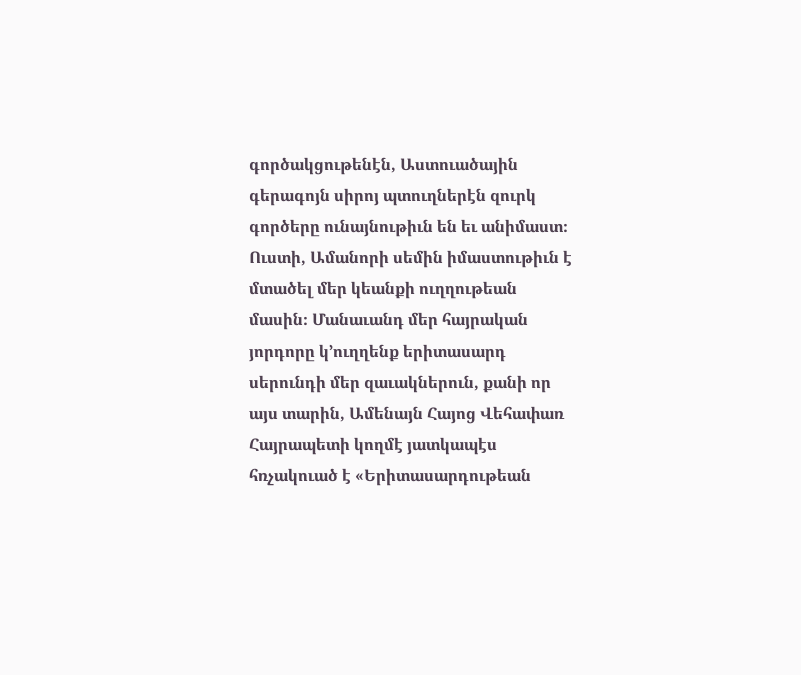գործակցութենէն, Աստուածային գերագոյն սիրոյ պտուղներէն զուրկ գործերը ունայնութիւն են եւ անիմաստ։
Ուստի, Ամանորի սեմին իմաստութիւն է մտածել մեր կեանքի ուղղութեան մասին։ Մանաւանդ մեր հայրական յորդորը կ՚ուղղենք երիտասարդ սերունդի մեր զաւակներուն, քանի որ այս տարին, Ամենայն Հայոց Վեհափառ Հայրապետի կողմէ յատկապէս հռչակուած է «Երիտասարդութեան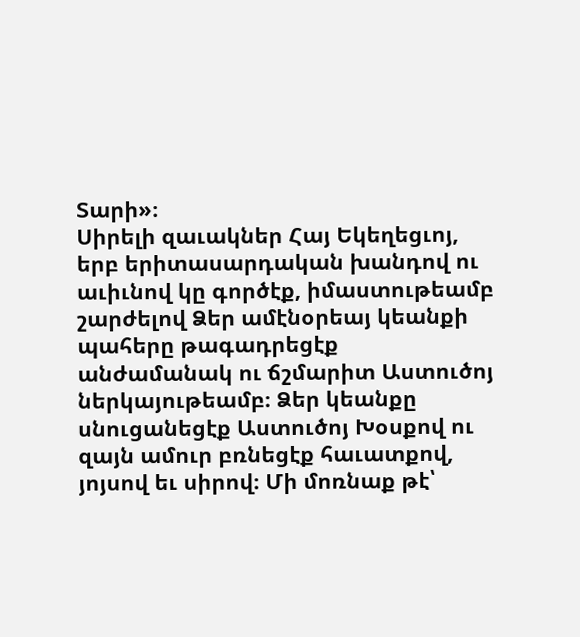Տարի»։
Սիրելի զաւակներ Հայ Եկեղեցւոյ,
երբ երիտասարդական խանդով ու աւիւնով կը գործէք, իմաստութեամբ շարժելով Ձեր ամէնօրեայ կեանքի պահերը թագադրեցէք անժամանակ ու ճշմարիտ Աստուծոյ ներկայութեամբ։ Ձեր կեանքը սնուցանեցէք Աստուծոյ Խօսքով ու զայն ամուր բռնեցէք հաւատքով, յոյսով եւ սիրով։ Մի մոռնաք թէ՝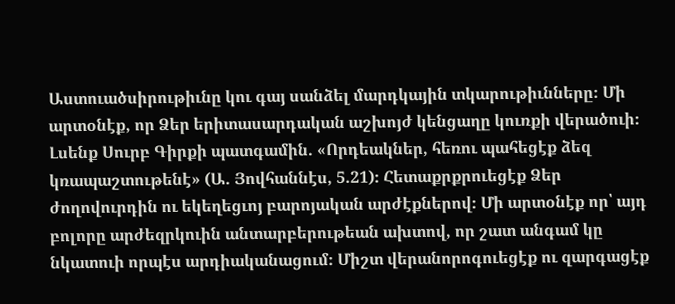Աստուածսիրութիւնը կու գայ սանձել մարդկային տկարութիւնները։ Մի արտօնէք, որ Ձեր երիտասարդական աշխոյժ կենցաղը կուռքի վերածուի։ Լսենք Սուրբ Գիրքի պատգամին. «Որդեակներ, հեռու պահեցէք ձեզ կռապաշտութենէ» (Ա. Յովհաննէս, 5.21)։ Հետաքրքրուեցէք Ձեր ժողովուրդին ու եկեղեցւոյ բարոյական արժէքներով։ Մի արտօնէք որ՝ այդ բոլորը արժեզրկուին անտարբերութեան ախտով, որ շատ անգամ կը նկատուի որպէս արդիականացում։ Միշտ վերանորոգուեցէք ու զարգացէք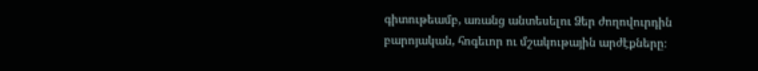գիտութեամբ, առանց անտեսելու Ձեր ժողովուրդին բարոյական, հոգեւոր ու մշակութային արժէքները։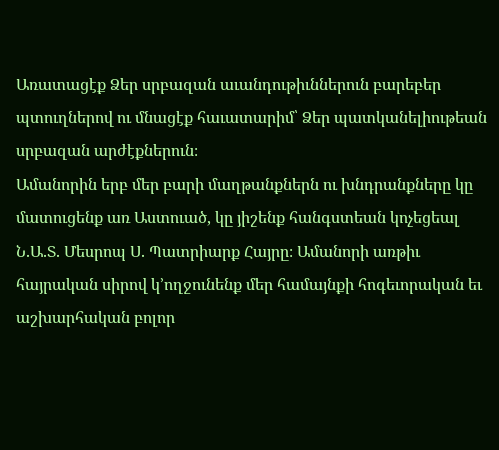Առատացէք Ձեր սրբազան աւանդութիւններուն բարեբեր պտուղներով ու մնացէք հաւատարիմ՝ Ձեր պատկանելիութեան սրբազան արժէքներուն։
Ամանորին երբ մեր բարի մաղթանքներն ու խնդրանքները կը մատուցենք առ Աստուած, կը յիշենք հանգստեան կոչեցեալ Ն.Ա.Տ. Մեսրոպ Ս. Պատրիարք Հայրը։ Ամանորի առթիւ հայրական սիրով կ՚ողջունենք մեր համայնքի հոգեւորական եւ աշխարհական բոլոր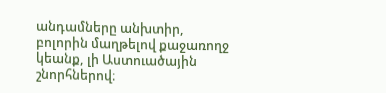անդամները անխտիր, բոլորին մաղթելով քաջառողջ կեանք, լի Աստուածային շնորհներով։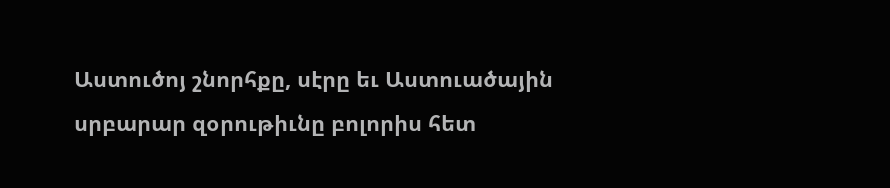Աստուծոյ շնորհքը, սէրը եւ Աստուածային սրբարար զօրութիւնը բոլորիս հետ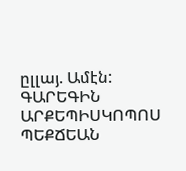ըլլայ. Ամէն:
ԳԱՐԵԳԻՆ ԱՐՔԵՊԻՍԿՈՊՈՍ ՊԵՔՃԵԱՆ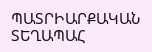ՊԱՏՐԻԱՐՔԱԿԱՆ ՏԵՂԱՊԱՀ